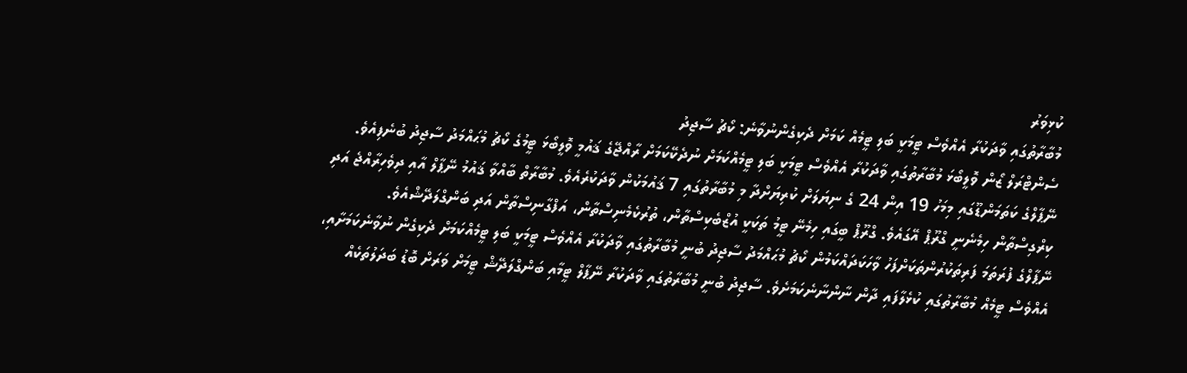ކުޅިވަރު
މުބާރާތުގައި ވާދަކުރާ އެއްވެސް ޓީމަކީ ބަލި ޓީމެއް ކަމަށް ދެކިގެންނުވާނެ: ކޯޗު ސާޖިދު
ސެންޓްރަލް ޒޯން ވޮލީބޯޅަ މުބާރާތުގައި ވާދަކުރާ އެއްވެސް ޓީމަކީ ބަލި ޓީމެއްކަމަށް ނުދެކޭކަމަށް ރާއްޖޭގެ ޤައުމީ ވޮލީބޯޅަ ޓީމުގެ ކޯޗު މުޙައްމަދު ސާޖިދު ބުނެފިއެވެ.
ނޭޕާލްގެ ކަތަމަންޑޫގައި މިމަހު 19 އިން 24 ގެ ނިޔަލަށް ކުރިޔަށްދާ މި މުބާރާތުގައި 7 ޤައުމަކުން ވާދަކުރެއެވެ. މުބާރާތް ބާއްވާ ޤައުމު ނޭޕާލް އާއި ދިވެހިރާއްޖެ އަދި ކިރްގިސްތާން ހިމެނެނީ ގްރޫޕް އޭގައެވެ. ގްރޫޕް ބީގައި ހިމެނޭ ޓީމު ތަކަކީ އުޒްބެކިސްތާން، ތުރުކެމެނިސްތާން، އަފްގާނިސްތާން އަދި ބަންގްލަދޭޝްއެވެ.
ނޭޕާލްގެ ފުރަތަމަ ފަރިތަކުރުންތަކަށްފަހު ވާހަކަދައްކަމުން ކޯޗު މުޙައްމަދު ސާޖިދު ބުނީ މުބާރާތުގައި ވާދަކުރާ އެއްވެސް ޓީމަކީ ބަލި ޓީމެއްކަމަށް ދެކިގެން ނުވާނެކަމަށާއި، އެއްވެސް ޓީމެއް މުބާރާތުގައި ކުޅެލާފައި ދާން ނާންނާނެކަމަށެވެ. ސާޖިދު ބުނީ މުބާރާތުގައި ވާދަކުރާ ނޭޕާލް ޓީމާއި ބަންގްލަދޭޝް ޓީމަށް ވަރަށް ބޮޑު ބަދަލުތަކެއް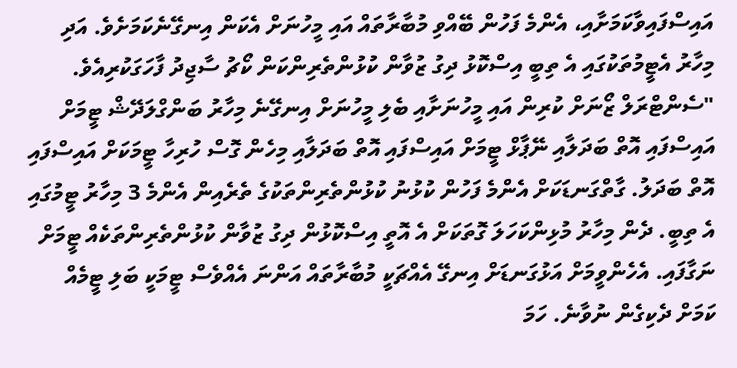އައިސްފައިވާކަމަށާއި، އެންމެ ފަހުން ބޭއްވި މުބާރާތައް އައި މީހުނަށް އެކަން އިނގޭނެކަމަށެވެ. އަދި މިހާރު އެޓީމުތަކުގައި އެ ތިބީ އިސްކޮޅު ދިގު ޒުވާން ކުޅުންތެރިންކަން ކޯޗު ސާޖިދު ފާހަގަކުރިއެވެ.
"ސެންޓްރަލް ޒޯނަށް ކުރިން އައި މީހުނަށާއި ބެލި މީހުނަށް އިނގޭނެ މިހާރު ބަންގްލަދޭޝް ޓީމަށް އައިސްފައި އޮތް ބަދަލާއި ނޭޕާޅް ޓީމަށް އައިސްފައި އޮތް ބަދަލާއި މިހެން ގޮސް ހުރިހާ ޓީމަކަށް އައިސްފައި އޮތް ބަދަލު. ގާތްގަނޑަކަށް އެންމެ ފަހުން ކުޅުނު ކުޅުންތެރިންތަކުގެ ތެރެއިން އެންމެ 3 މިހާރު ޓީމުގައި އެ ތިބީ. ދެން މިހާރު މުޅިންކަހަލަ ގޮތަކަށް އެ އޮތީ އިސްކޮޅުން ދިގު ޒުވާން ކުޅުންތެރިންތަކެއް ޓީމަށް ނަގާފައި. އެހެންވީމަށް އަޅުގަނޑަށް އިނގޭ އެއްޗަކީ މުބާރާތައް އަންނަ އެއްވެސް ޓީމަކީ ބަލި ޓީމެއް ކަމަށް ދެކިގެން ނުވާނެ. ހަމަ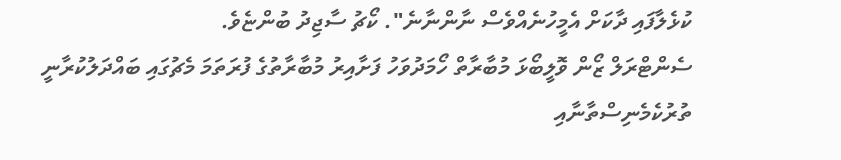ކުޅެލާފައި ދާކަށް އެމީހުނެއްވެސް ނާންނާނެ". ކޯޗު ސާޖިދު ބުންޏެވެ.
ސެންޓްރަލް ޒޯން ވޮލީބޯޅަ މުބާރާތް ހޯމަދުވަހު ފަށާއިރު މުބާރާތުގެ ފުރަތަމަ މެޗުގައި ބައްދަލުކުރާނީ ތުރުކެމެނިސްތާނާއި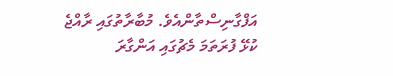އަފްގާނިސްތާންއެވެ. މުބާރާތުގައި ރާއްޖެ ކުޅޭ ފުރަތަމަ މެޗުގައި އަންގާރަ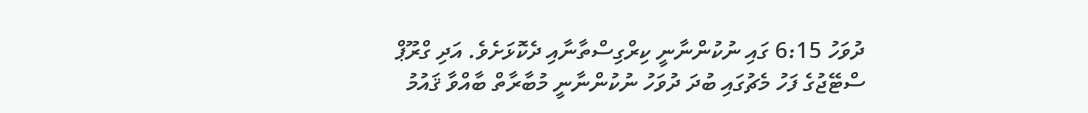ދުވަހު 6:15 ގައި ނުކުންނާނީ ކިރްގިސްތާނާއި ދެކޮޅަށެވެ. އަދި ގްރޫޕް ސްޓޭޖުގެ ފަހު މެޗުގައި ބުދަ ދުވަހު ނުކުންނާނީ މުބާރާތް ބާއްވާ ޤައުމު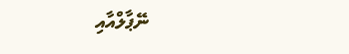ނޭޕާލްއާއި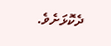ދެކޮޅަށެވެ.